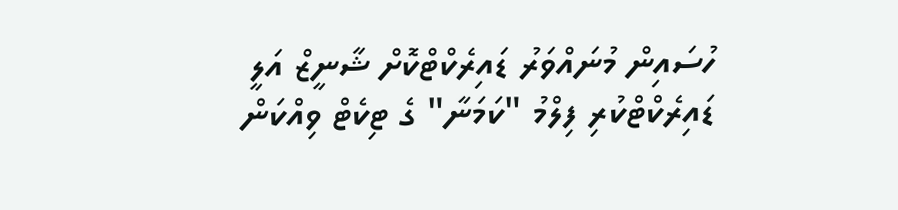ހުސައިން މުނައްވަރު ޑައިރެކްޓްކޮށް ޝާނީޒް އަލީ ޑައިރެކްޓްކުރި ފިލްމު "ކަމަނާ" ގެ ޓިކެޓް ވިއްކަން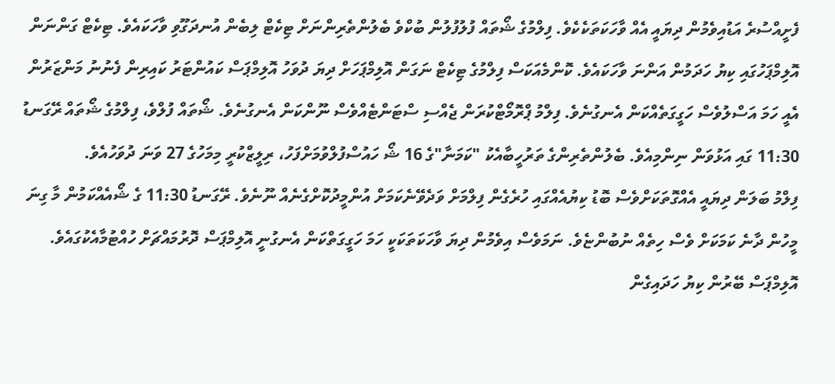ފެށީއްސުރެ އަޑުއިވެމުން ދިޔައީ އެއް ވާހަކަތަކެކެވެ. ފިލްމުގެ ޝޯތައް ފުލުފުލުން ބުކްވެ ބެލުންތެރިންނަށް ޓިކެޓް ލިބެން އުނދަގޫވި ވާހަކައެވެ. ޓިކެޓް ގަންނަން އޮލިމްޕަހުގައި ކިޔު ހަދަމުން އަންނަ ވާހަކައެވެ. ކޮންމެއަކަސް ފިލްމުގެ ޓިކެޓް ނަގަން އޮލިމްޕަހަށް ދިޔަ ދުވަހު އޮލިމްޕަސް ކައުންޓަރު ކައިރިން ފެނުނު މަންޒަރުން އެއީ ހަމަ އަސްލުވެސް ހަގީގަތެއްކަން އެނގުނެވެ. ފިލްމު ޕްރޮމޯޓްކުރަން ޖެއްސި ސްޓަންޓެއްވެސް ނޫންކަން އެނގުނެވެ. ޝޯތައް ފުލްވެ، ފިލްމުގެ ޝޯތައް ރޭގަނޑު 11:30 ގައި އަޅުވަން ނިންމިއެވެ. ބެލުންތެރިންގެ ތަރުހީބާއެކު "ކަމަނާ"ގެ 16 ޝޯ ހައުސްފުލްވުމަށްފަހު، ރިލީޒްކުރީ މިމަހުގެ 27 ވަނަ ދުވަހުއެވެ.
ފިލްމު ބަލަން ދިޔައީ އެއްގޮތަކަށްވެސް ބޮޑު ކިޔުއެއްގައި ހުރެގެން ފިލްމަށް ވަދެވޭނެކަމަށް އުންމީދުކޮށްގެނެއް ނޫނެވެ. ރޭގަނޑު 11:30 ގެ ޝޯއެއްކަމުން މާ ގިނަ މީހުން ދާނެ ކަމަކަށް ވެސް ހިތެއް ނުބުންޏެވެ. ނަމަވެސް އިވެމުން ދިޔަ ވާހަކަތަކަކީ ހަމަ ހަގީގަތްކަން އެނގުނީ އޮލިމްޕަސް ދޮރުމައްޗަށް ހުއްޓުމާއެކުގައެވެ. އޮލިމްޕަސް ބޭރުން ކިޔު ހަދައިގެން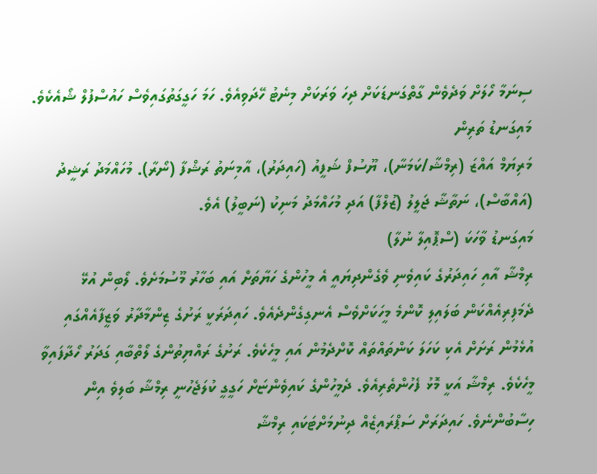ސިނަމާ ހޯލަށް ވަދެވެން ގާތްގަނޑަކަށް ދިހަ ވަރަކަށް މިނެޓު ހޭދަވިއެވެ. ހަމަ ހަގީގަތުގައިވެސް ހައުސްފުލް ޝޯއެކެވެ.
މައިގަނޑު ތަރިން
މަރިޔަމް އައްޒަ (ރިމްޝާ/ކަމަނާ)، ޔޫސުފް ޝަފީއު (ހައިދަރު)، އާމިނަތު ރަޝްފާ (ނޯރާ). މުހައްމަދު ރަޝީދު (އައްބާސް)، ނަތާޝާ ޖަލީލު (ޒުލްފާ) އަދި މުހައްމަދު މަނިކު (ނަބީލު) އެވެ.
މައިގަނޑު ވާހަކަ (ސްޕޮއިލާ ނުލާ)
ރިމްޝާ އާއި ހައިދަރުގެ ކައިވެނި ވެގެންދިޔައީ އެ މީހުންގެ ހަޔާތަށް އައި ބަހާރު މޫސުމަށެވެ. ލޯބިން އުޅޭ ދެމަފިރިއެއްކަން ބަލައިލި ކޮންމެ މީހަކަށްވެސް އެނގިގެންދެއެވެ. ހައިދަރަކީ ރަށުގެ ޒިންމާދާރު ވަޒީފާއެއްގައި އުޅެމުން ރަށަށް އެކި ކަހަލަ ކަންތައްތައް ކޮށްދެމުން އައި މީހެކެވެ. ރަށުގެ ރައްޔިތުންގެ ލޯތްބާއި ގަދަރު ހޯދާފައިވާ މީހެކެވެ. ރިމްޝާ އަކީ މޮޅު ފެހުންތެރިއެވެ. ދެމީހުންގެ ކައިވެންޏަށް ހަގީގީ ކުލަޖެހުނީ ރިމްޝާ ބަލިވެ އިން ހިސާބުންނެވެ. ހައިދަރަށް ސަޕްރައިޒެއް ދިނުމަށްޓަކައި ރިމްޝާ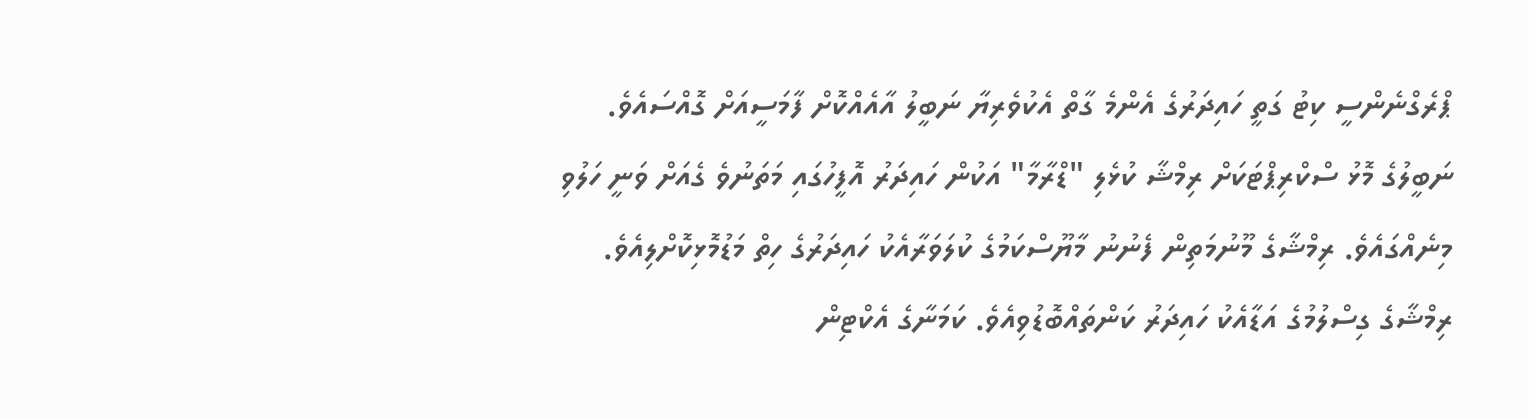ޕްރެގްނެންސީ ކިޓު ގަތީ ހައިދަރުގެ އެންމެ ގާތް އެކުވެރިޔާ ނަބީލު އާއެއްކޮށް ފާމަސީއަށް ގޮއްސައެވެ. ނަބީލުގެ މޮޅު ސްކްރިޕްޓަކަށް ރިމްޝާ ކުޅެލި "ޑްރާމާ" އަކުން ހައިދަރު އޮފީހުގައި މަތަނުވެ ގެއަށް ވަނީ ހަލުވި މިނެއްގައެވެ. ރިމްޝާގެ މޫނުމަތިން ފެނުނު މާޔޫސްކަމުގެ ކުލަވަރާއެކު ހައިދަރުގެ ހިތް މަޑުމޮޅިކޮށްލިއެވެ. ރިމްޝާގެ ގިސްލުމުގެ އަޑާއެކު ހައިދަރު ކަންތައްބޮޑުވިއެވެ. ކަމަނާގެ އެކްޓިން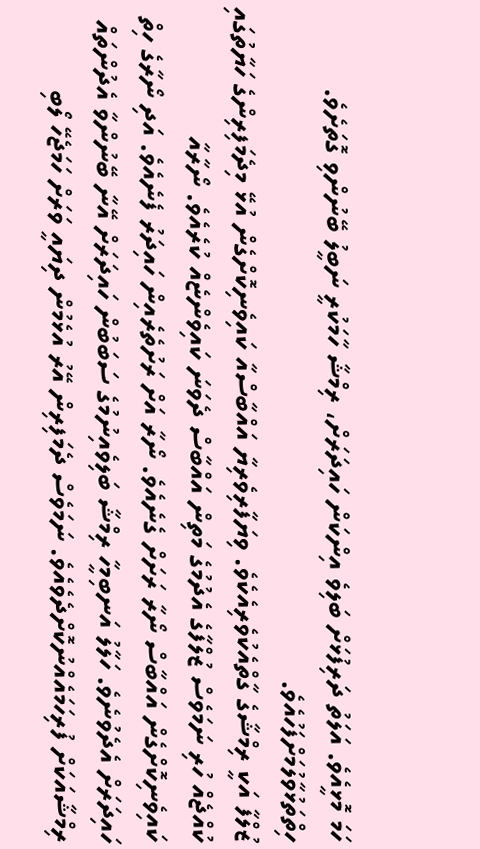ހަމަ މޮޅީއެވެ. އަލަތު ދަރިފުޅަށް ބަލިވެ އިންކަން ހައިދަރަށް، ރިމްޝާ ހާމަކުރީ ނަބީލު ބޭނުންވި ގޮތަށެވެ. ހިތްތަޅުވާލުމަށްފަހުއެވެ.
ޒުލްފާ އަކީ ރިމްޝާގެ ގާތްއެކުވެރިއެކެވެ. ވިޔަފާރިވެރިޔާ އައްބާސްއާ ކައިވެނިކޮށްގެން އުޅޭ މިދެމަފިރިންގެ ހަޔާތުގައި ކުއްޖެއް ހުރި ނަމަވެސް ޒުލްފާގެ އެދުމުގެ މަތިން އައްބާސް ދެވަނަ ކައިވެންޏެއް ކުރެއެވެ. ނޯރާއާ ކައިވެނިކޮށްގެން އައްބާސް ނޯރާ ރަށަށް ގެނެއެވެ. ނޯރާ އަށް ރަށުތެރެއިން ހައިދަރު ފެނެއެވެ. އަދި ނޯރާގެ ހިތް ހައިދަރަށް އެދެވުނެވެ. ހަލާލު އަނބިމީހާ ރިމްޝާ ބަލިވެއިނުމުގެ ސަބަބުން ހައިދަރަށް އޭނާ ބޭނުންވާ އެދުންތައް ރިމްޝާއަކަށް ފުރިހަމައެއްނުކޮށްދެވެއެވެ. ނަމަވެސް ދެމަފިރިން އޭރު އުޅެމުން ދިޔައީ ވަރަށް ހަމަޖެހޭ ލޯބި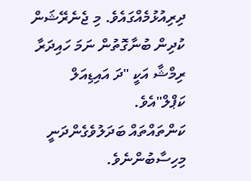ދިރިއުޅުމެއްގައެވެ. މި ޖެނެރޭޝަން ކުދިން ބުނާގޮތުން ނަމަ ހައިދަރާ ރިމްޝާ އަކީ "ދަ އައިޑިއަލް ކަޕްލް"އެވެ.
ކަންތައްތައް ބަދަލުވެގެންދަނީ މިހިސާބުންނެވެ.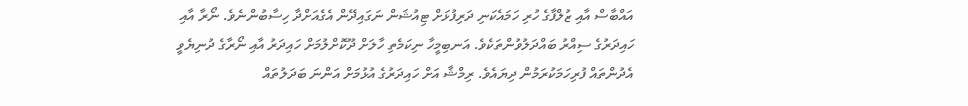އައްބާސް އާއި ޒުލްފާގެ ހުރި ހަމައެކަނި ދަރިފުޅަށް ޓިއުޝަން ނަގައިދޭން އެގެއަށްދާ ހިސާބުންނެވެ. ނޯރާ އާއި ހައިދަރުގެ ސިއްރު ބައްދަލުވުންތަކެވެ. އަނބިމީހާ ނިކަމެތި ހާލަށް ދޫކޮށްލުމަށް ހައިދަރު އާއި ނޯރާގެ ދުނިޔެވީ އެދުންތައް ފުރިހަމަކުރަމުން ދިޔައެވެ. ރިމްޝާ އަށް ހައިދަރުގެ އުޅުމަށް އަންނަ ބަދަލުތައް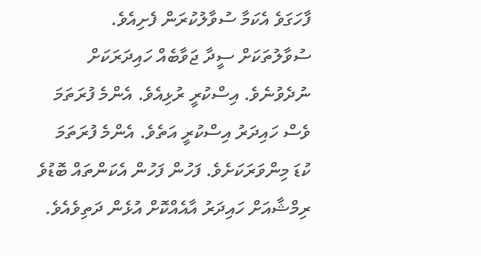ފާހަގަވެ އެކަމާ ސުވާލުކުރަން ފެށިއެވެ. ސުވާލުތަކަށް ސީދާ ޖަވާބެއް ހައިދަރަކަށް ނުދެވުނެވެ. އިސްކުރީ ރުޅިއެވެ. އެންމެ ފުރަތަމަ ވެސް ހައިދަރު އިސްކުރީ އަތެވެ. އެންމެ ފުރަތަމަ ކުޑަ މިންވަރަކަށެވެ. ފަހުން ފަހުން އެކަންތައް ބޮޑުވެ ރިމްޝާއަށް ހައިދަރު އާއެއްކޮށް އުޅެން ދަތިވެއެވެ.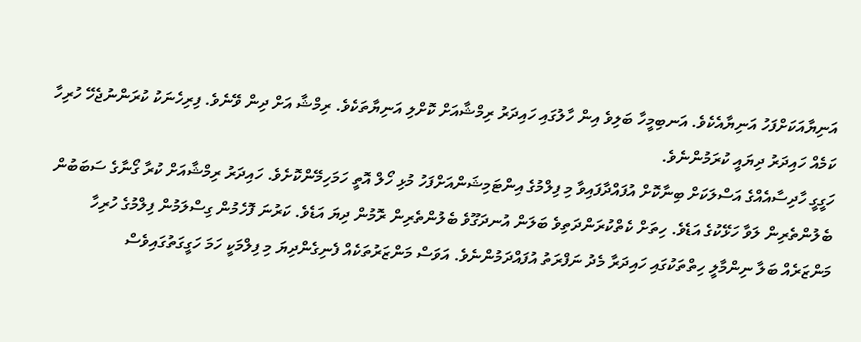އަނިޔާއަކަށްފަހު އަނިޔާއެކެވެ. އަނބިމީހާ ބަލިވެ އިން ހާލުގައި ހައިދަރު ރިމްޝާއަށް ކޮށްލި އަނިޔާތަކެވެ. ރިމްޝާ އަށް ދިން ވޭނެވެ. ފިރިހެނަކު ކުރަންނުޖެހޭ ހުރިހާ ކަމެއް ހައިދަރު ދިޔައީ ކުރަމުންނެވެ.
ހަގީގީ ހާދިސާއެއްގެ އަސްލަކަށް ބިނާކޮށް އުފައްދާފައިވާ މި ފިލްމުގެ އިންޓަމިޝަންއަށްފަހު މުޅި ހޯލް އޮތީ ހަމަހިމޭންކޮށެވެ. ހައިދަރު ރިމްޝާއަށް ކުރާ ގޯނާގެ ސަބަބުން ބެލުންތެރިން ލަވާ ހަޅޭކުގެ އަޑެވެ. ހިތަށް ކެތްކުރަންދަތިވެ ބަލަން އުނދަގޫވެ ބެލުންތެރިން ރޮމުން ދިޔަ އަޑެވެ. ކަރުނަ ފޮހެމުން ގިސްލަމުން ފިލްމުގެ ހުރިހާ މަންޒަރެއް ބަލާ ނިންމާލީ ހިތްތަކުގައި ހައިދަރާ މެދު ނަފްރަތު އުފައްދަމުންނެވެ. އަވަސް މަންޒަރުތަކެއް ފެނިގެންދިޔަ މި ފިލްމަކީ ހަމަ ހަގީގަތުގައިވެސް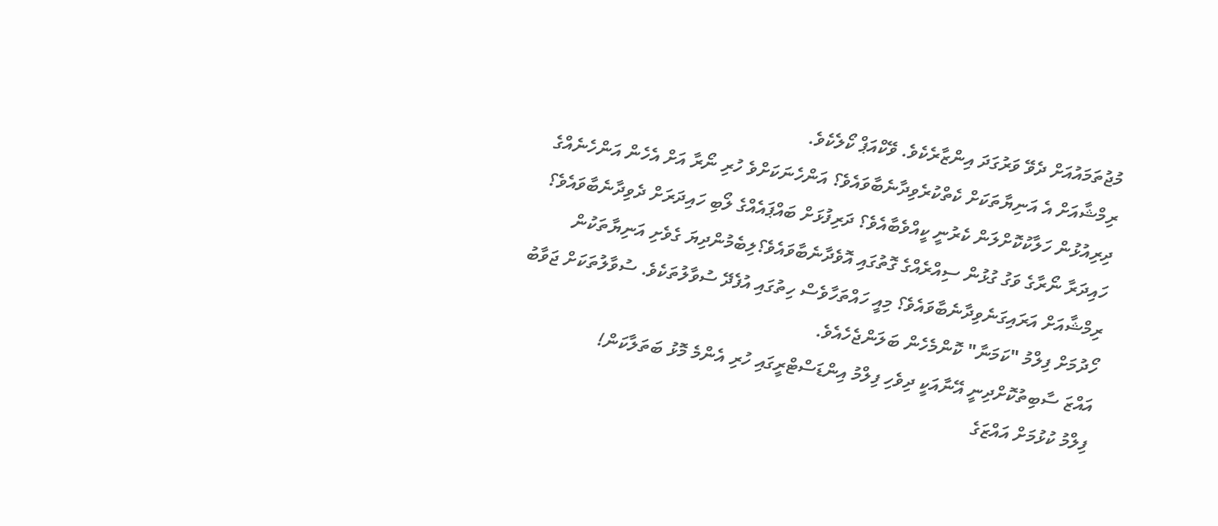މުޖުތަމައުއަށް ދެވޭ ވަރުގަދަ އިންޒާރެކެވެ. ވޭކްއަޕް ކޯލެކެވެ.
ރިމްޝާއަށް އެ އަނިޔާތަކަށް ކެތްކުރެވިދާނެބާވައެވެ؟ އަންހެނަކަށްވެ ހުރި ނޯރާ އަށް އެހެން އަންހެނެއްގެ ދިރިއުޅުން ހަލާކުކޮށްލަން ކެރުނީ ކީއްވެބާއެވެ؟ ދަރިފުޅަށް ބައްޕައެއްގެ ލޯބި ހައިދަރަށް ދެވިދާނެބާވައެވެ؟ ހައިދަރާ ނޯރާގެ ވަގު ގުޅުން ސިއްރެއްގެ ގޮތުގައި އޮވެދާނެބާވައެވެ؟ލިބެމުންދިޔަ ގެވެށި އަނިޔާތަކުން ރިމްޝާއަށް އަރައިގަނެވިދާނެބާވައެވެ؟ މިއީ ހައްތަހާވެސް ހިތުގައި އުފެދޭ ސުވާލުތަކެވެ. ސުވާލުތަކަށް ޖަވާބު ހޯދުމަށް ފިލްމު "ކަމަނާ" ކޮންމެހެން ބަލަންޖެހެއެވެ.
އައްޒަ ސާބިތުކޮށްދިނީ އޭނާއަކީ ދިވެހި ފިލްމު އިންޑަސްޓްރީގައި ހުރި އެންމެ މޮޅު ބަތަލާކަން!
ފިލްމު ކުޅުމަށް އައްޒަގެ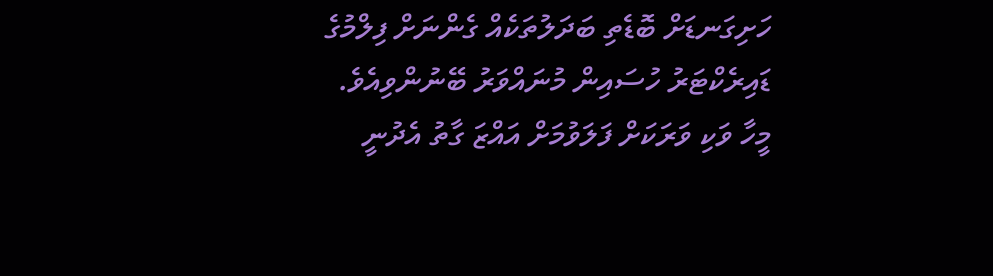ހަށިގަނޑަށް ބޮޑެތި ބަދަލުތަކެއް ގެންނަށް ފިލްމުގެ ޑައިރެކްޓަރު ހުސައިން މުނައްވަރު ބޭނުންވިއެވެ. މީހާ ވަކި ވަރަކަށް ފަލަވުމަށް އައްޒަ ގާތު އެދުނީ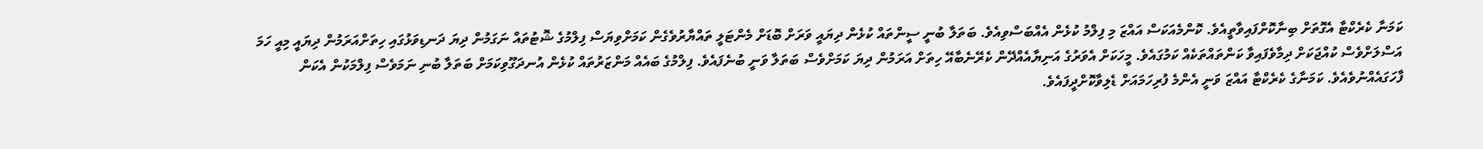ކަމަނާ ކެރެކްޓާ އެގޮތަށް ބިނާކޮށްފައިވާތީއެވެ. ކޮންމެއަކަސް އައްޒަ މި ފިލްމު ކުޅެން އެއްބަސްވިއެވެ. ބަތަލާ ބުނީ ސީންތައް ކުޅެން ދިޔައީ ވަރަށް ބޮޑަށް މެންޓަލީ ތައްޔާރުވެގެން ކަމަށްވިޔަސް ފިލްމުގެ ޝޮޓުތައް ނަގަމުން ދިޔަ ދަނޑިވަޅުގައި ހިތަށްއަރަމުން ދިޔައީ މިއީ ހަމަ އަސްލަށްވެސް ކުއްޖަކަށް ދިމާވެފައިވާ ކަންތައްތަކެއް ކަމުގައެވެ. މީހަކަށް އެވަރުގެ އަނިޔާއެއްދޭން ކެރޭނެބާއޭ ހިތަށް އަރަމުން ދިޔަ ކަމަށްވެސް ބަތަލާ ވަނީ ބުނެފައެވެ. ފިލްމުގެ ބައެއް މަންޒަރުތައް ކުޅެން އުނދަގޫވިކަމަށް ބަތަލާ ބުނި ނަމަވެސް ފިލްމަކުން އެކަން ފާހަގައެއްނުވެއެވެ. ކަމަނާގެ ކެރެކްޓާ އައްޒަ ވަނީ އެންމެ ފުރިހަމައަށް ޑެލިވާކޮށްދީފައެވެ.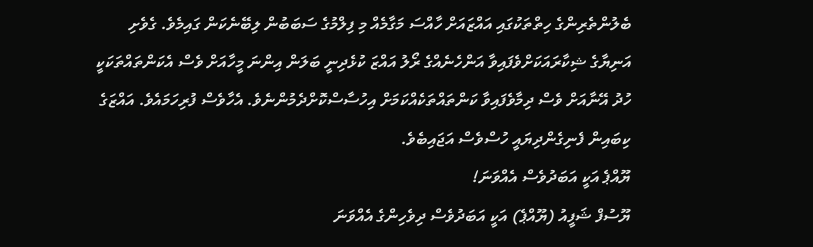ބެލުންތެރިންގެ ހިތްތަކުގައި އައްޒައަށް ހާއްސަ މަގާމެއް މި ފިލްމުގެ ސަބަބުން ލިބޭނެކަން ގައިމެވެ. ގެވެށި އަނިޔާގެ ޝިކާރައަކަށްވެފައިވާ އަންހެނެއްގެ ރޯލު އައްޒަ ކުޅެދިނީ ބަލަން އިންނަ މީހާއަށް ވެސް އެކަންތައްތަކަކީ ހުދު އޭނާއަށް ވެސް ދިމާވެފައިވާ ކަންތައްތަކެއްކަމަށް އިހުސާސްކޮށްދެމުންނެވެ. އެހާވެސް ފުރިހަމައެވެ. އައްޒަގެ ކިބައިން ފެނިގެންދިޔައީ ހުސްވެސް އަޖައިބެވެ.
ޔޫއްޕެ އަކީ އަބަދުވެސް އެއްވަނަ!
ޔޫސުފް ޝަފީއު (ޔޫއްޕެ) އަކީ އަބަދުވެސް ދިވެހިންގެ އެއްވަނަ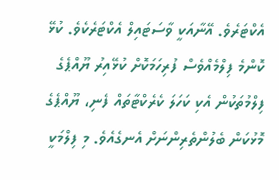އެކްޓަރެވެ. އޭނާއަކީ ވާސަޓައިލް އެކްޓަރެކެވެ. ކުޅޭ ކޮންމެ ފިލްމެއްވެސް ފުރިހަމަކޮށް ކުޅޭއިރު ޔޫއްޕެގެ ފިލްމުތަކުން އެކި ކަހަލަ ކެރެކްޓާތައް ފެނި، ޔޫއްޕެގެ މޮޅުކަން ބެލުންތެރިންނަށް އެނގެއެވެ. މި ފިލްމަކީ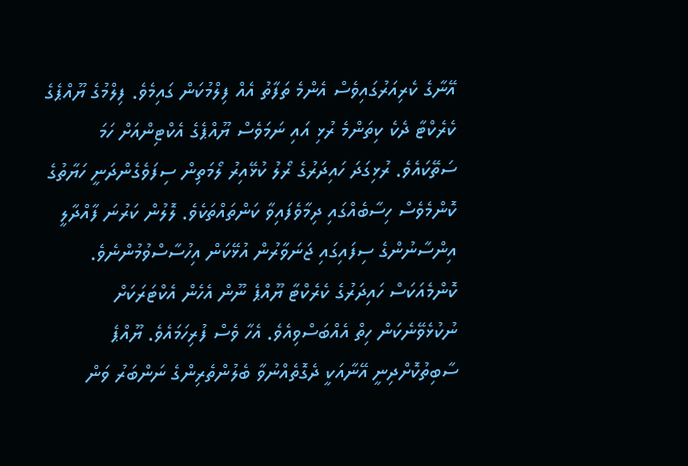އޭނާގެ ކެރިއަރުގައިވެސް އެންމެ ތަފާތު އެއް ފިލްމުކަން ގައިމެވެ. ފިލްމުގެ ޔޫއްޕެގެ ކެރެކްޓާ ދެކެ ކިތަންމެ ރުޅި އައި ނަމަވެސް ޔޫއްޕެގެ އެކްޓިންއަށް ހަމަ ސަތޭކައެވެ. ރުޅިގަދަ ހައިދަރުގެ ރޯލު ކުޅޭއިރު ލޯމަތިން ސިފަވެގެންދަނީ ހަޔާތުގެ ކޮންމެވެސް ހިސާބެއްގައި ދިމާވެފައިވާ ކަންތައްތަކެވެ. ލޮލުން ކަރުނަ ފާއްދާލީ އިންސާނުންގެ ސިފައިގައި ޖަނަވާރުން އުޅޭކަން އިހުސާސްވުމުންނެވެ. ކޮންމެއަކަސް ހައިދަރުގެ ކެރެކްޓާ ޔޫއްޕެ ނޫން އެހެން އެކްޓަރަކަށް ނުކުޅެވޭނެކަން ހިތް އެއްބަސްވިއެވެ. އެހާ ވެސް ފުރިހަމައެވެ. ޔޫއްޕެ ސާބިތުކޮށްދިނީ އޭނާއަކީ ދެގޮތެއްނުވާ ބެލުންތެރިންގެ ނަންބަރު ވަން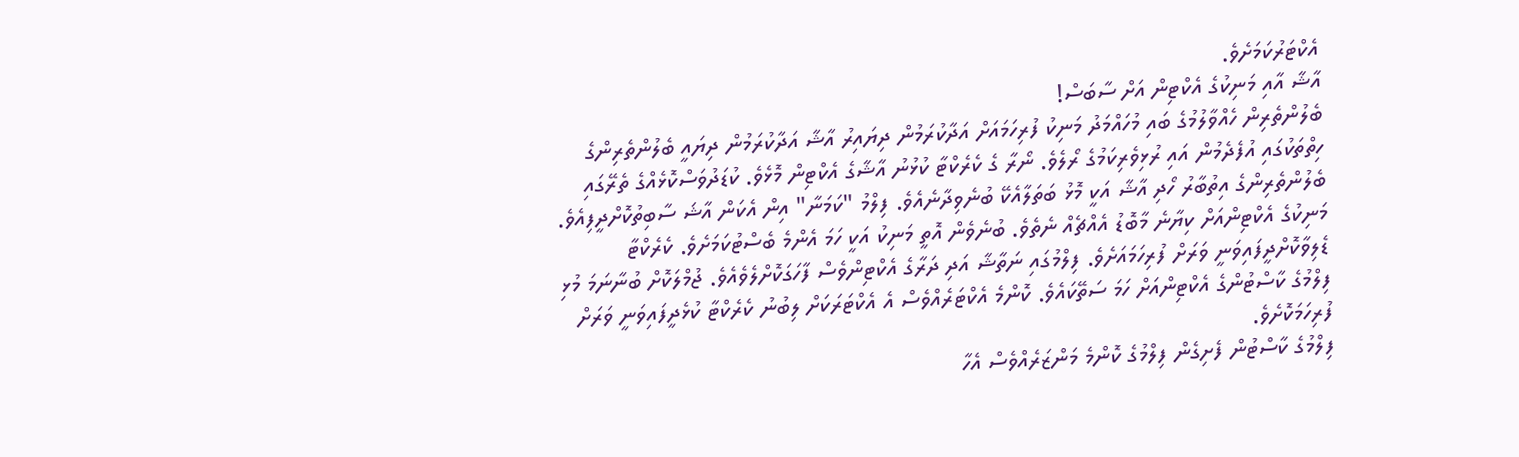އެކްޓަރުކަމަށެވެ.
އާޝާ އާއި މަނިކުގެ އެކްޓިން އަށް ސާބަސް!
ބެލުންތެރިން ހެއްވާލުމުގެ ބައި މުހައްމަދު މަނިކު ފުރިހަމައަށް އަދާކުރަމުން ދިޔައިރު އާޝާ އަދާކުރަމުން ދިޔައީ ބެލުންތެރިންގެ ހިތްތަކުގައި އުފެދެމުން އައި ރުޅިވެރިކަމުގެ ރޯލެވެ. ނޯރާ ގެ ކެރެކްޓާ ކުޅުނު އާޝާގެ އެކްޓިން މޮޅެވެ. ކުޑަދުވަސްކޮޅެއްގެ ތެރޭގައި ބެލުންތެރިންގެ އިތުބާރު ހޯދި އާޝާ އަކީ މޮޅު ބަތަލާއެކޭ ބުނެވިދާނެއެވެ. ފިލްމު "ކަމަނާ" އިން އެކަން އާޝަ ސާބިތުކޮށްދީފިއެވެ. މަނިކުގެ އެކްޓިންއަށް ކިޔާނެ މާބޮޑު އެއްޗެއް ނެތެވެ. ބުނެވެން އޮތީ މަނިކު އަކީ ހަމަ އެންމެ ބެސްޓުކަމަށެވެ. ކެރެކްޓާ ޑެލިވާކޮށްދީފައިވަނީ ވަރަށް ފުރިހަމައަށެވެ. ފިލްމުގައި ނަތާޝާ އަދި ދަރާގެ އެކްޓިންވެސް ފާހަގަކޮށްލެވެއެވެ. ޖުމްލަކޮށް ބުނާނަމަ މުޅި ފިލްމުގެ ކާސްޓުންގެ އެކްޓިންއަށް ހަމަ ސަތޭކައެވެ. ކޮންމެ އެކްޓަރެއްވެސް އެ އެކްޓަރަކަށް ލިބުނު ކެރެކްޓާ ކުޅެދީފައިވަނީ ވަރަށް ފުރިހަމަކޮށެވެ.
ފިލްމުގެ ކާސްޓުން ފެށިގެން ފިލްމުގެ ކޮންމެ މަންޒަރެއްވެސް އެހާ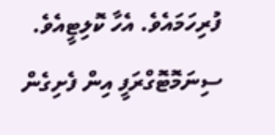ފުރިހަމައެވެ. އެހާ ކޮލިޓީއެވެ. ސިނަމޮޓޮގްރަފީ އިން ފެށިގެން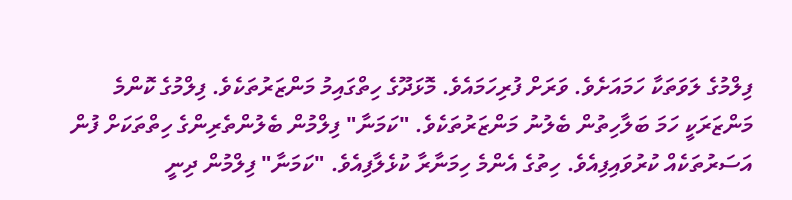ފިލްމުގެ ލަވަތަކާ ހަމައަށެވެ. ވަރަށް ފުރިހަމައެވެ. މޮޅަދޫގެ ހިތްގައިމު މަންޒަރުތަކެވެ. ފިލްމުގެ ކޮންމެ މަންޒަރަކީ ހަމަ ބަލާހިތުން ބެލުނު މަންޒަރުތަކެވެ. "ކަމަނާ" ފިލްމުން ބެލުންތެރިންގެ ހިތްތަކަށް ފުން އަސަރުތަކެއް ކުރުވައިފިއެވެ. ހިތުގެ އެންމެ ހިމަނާރާ ކުޅެލާފިއެވެ. "ކަމަނާ" ފިލްމުން ދިނީ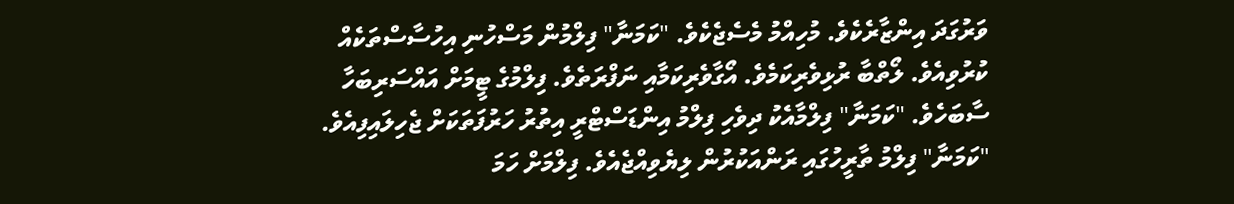ވަރުގަދަ އިންޒާރެކެވެ. މުހިއްމު މެސެޖެކެވެ. "ކަމަނާ" ފިލްމުން މަސްހުނި އިހުސާސްތަކެއް ކުރުވިއެވެ. ލޯތްބާ ރުޅިވެރިކަމެވެ. އޯގާވެރިކަމާއި ނަފްރަތެވެ. ފިލްމުގެ ޓީމަށް އައްސަރިބަހާ ސާބަހެވެ. "ކަމަނާ" ފިލްމާއެކު ދިވެހި ފިލްމު އިންޑަސްޓްރީ އިތުރު ހަރުފަތަކަށް ޖެހިލައިފިއެވެ. "ކަމަނާ" ފިލްމު ތާރީހުގައި ރަންއަކުރުން ލިޔެވިއްޖެއެވެ. ފިލްމަށް ހަމަ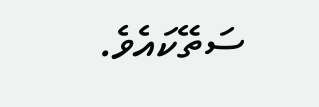ސަތޭކައެވެ.